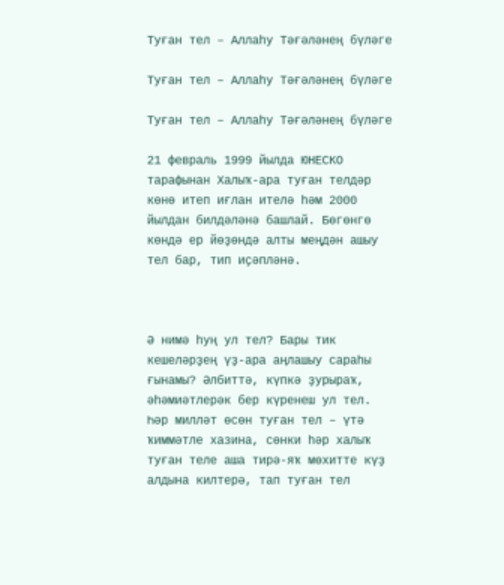Туған тел – Аллаһу Тәғәләнең бүләге

Туған тел – Аллаһу Тәғәләнең бүләге

Туған тел – Аллаһу Тәғәләнең бүләге

21 февраль 1999 йылда ЮНЕСКО тарафынан Халыҡ-ара туған телдәр көнө итеп иғлан ителә һәм 2000 йылдан билдәләнә башлай. Бөгөнгө көндә ер йөҙөндә алты меңдән ашыу тел бар, тип иҫәпләнә.



Ә нимә һуң ул тел? Бары тик кешеләрҙең үҙ-ара аңлашыу сараһы ғынамы? Әлбиттә, күпкә ҙурыраҡ, әһәмиәтлерәк бер күренеш ул тел. Һәр милләт өсөн туған тел – үтә ҡиммәтле хазина, сөнки һәр халыҡ туған теле аша тирә-яҡ мөхитте күҙ алдына килтерә, тап туған тел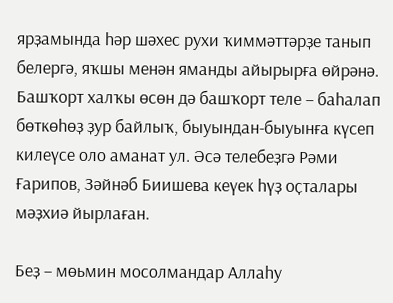ярҙамында һәр шәхес рухи ҡиммәттәрҙе танып белергә, яҡшы менән яманды айырырға өйрәнә. Башҡорт халҡы өсөн дә башҡорт теле – баһалап бөткөһөҙ ҙур байлыҡ, быуындан-быуынға күсеп килеүсе оло аманат ул. Әсә телебеҙгә Рәми Ғарипов, Зәйнәб Биишева кеүек һүҙ оҫталары мәҙхиә йырлаған.

Беҙ – мөьмин мосолмандар Аллаһу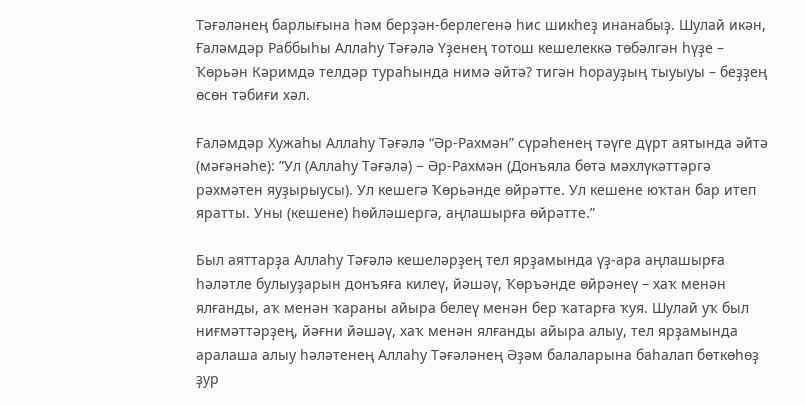Тәғәләнең барлығына һәм берҙән-берлегенә һис шикһеҙ инанабыҙ. Шулай икән, Ғаләмдәр Раббыһы Аллаһу Тәғәлә Үҙенең тотош кешелеккә төбәлгән һүҙе – Ҡөрьән Кәримдә телдәр тураһында нимә әйтә? тигән һорауҙың тыуыуы – беҙҙең өсөн тәбиғи хәл.

Ғаләмдәр Хужаһы Аллаһу Тәғәлә “Әр-Рахмән” сүрәһенең тәүге дүрт аятында әйтә (мәғәнәһе): ”Ул (Аллаһу Тәғәлә) − Әр-Рахмән (Донъяла бөтә мәхлүкәттәргә рәхмәтен яуҙырыусы). Ул кешегә Ҡөрьәнде өйрәтте. Ул кешене юҡтан бар итеп яратты. Уны (кешене) һөйләшергә, аңлашырға өйрәтте.”

Был аяттарҙа Аллаһу Тәғәлә кешеләрҙең тел ярҙамында үҙ-ара аңлашырға һәләтле булыуҙарын донъяға килеү, йәшәү, Ҡөръәнде өйрәнеү – хаҡ менән ялғанды, аҡ менән ҡараны айыра белеү менән бер ҡатарға ҡуя. Шулай уҡ был ниғмәттәрҙең, йәғни йәшәү, хаҡ менән ялғанды айыра алыу, тел ярҙамында аралаша алыу һәләтенең Аллаһу Тәғәләнең Әҙәм балаларына баһалап бөткөһөҙ ҙур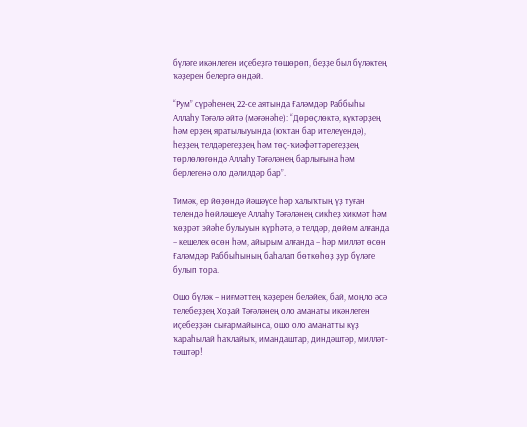бүләге икәнлеген иҫебеҙгә төшөрөп, беҙҙе был бүләктең ҡәҙерен белергә өндәй.

“Рум” сүрәһенең 22-се аятында Ғаләмдәр Раббыһы Аллаһу Тәғәлә әйтә (мәғәнәһе): “Дөрөҫлөктә, күктәрҙең һәм ерҙең яратылыуында (юҡтан бар ителеүендә), һеҙҙең телдәрегеҙҙең һәм төҫ-ҡиәфәттәрегеҙҙең төрлөлөгөндә Аллаһу Тәғәләнең барлығына һәм берлегенә оло дәлилдәр бар”.

Тимәк, ер йөҙөндә йәшәүсе һәр халыҡтың үҙ туған телендә һөйләшеүе Аллаһу Тәғәләнең сикһеҙ хикмәт һәм ҡөҙрәт эйәһе булыуын күрһәтә, ә телдәр, дөйөм алғанда − кешелек өсөн һәм, айырым алғанда − һәр милләт өсөн Ғаләмдәр Раббыһының баһалап бөткөһөҙ ҙур бүләге булып тора.

Ошо бүләк – ниғмәттең ҡәҙерен беләйек, бай, моңло әсә телебеҙҙең Хоҙай Тәғәләнең оло аманаты икәнлеген иҫебеҙҙән сығармайынса, ошо оло аманатты күҙ ҡараһылай һаҡлайыҡ, имандаштар, диндәштәр, милләт-тәштәр!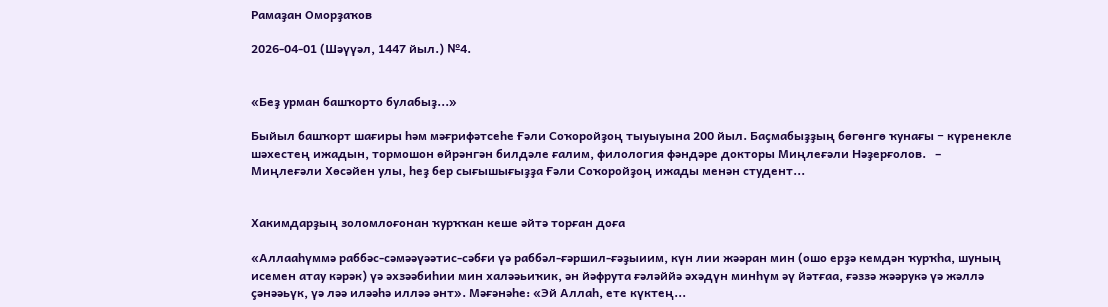Рамаҙан Оморҙаҡов

2026-04-01 (Шәүүәл, 1447 йыл.) №4.


«Беҙ урман башҡорто булабыҙ...»

Быйыл башҡорт шағиры һәм мәғрифәтсеһе Ғәли Соҡоройҙоң тыуыуына 200 йыл. Баҫмабыҙҙың бөгөнгө ҡунағы − күренекле шәхестең ижадын, тормошон өйрәнгән билдәле ғалим, филология фәндәре докторы Миңлеғәли Нәҙерғолов.   – Миңлеғәли Хөсәйен улы, һеҙ бер сығышығыҙҙа Ғәли Соҡоройҙоң ижады менән студент...


Хакимдарҙың золомлоғонан ҡурҡҡан кеше әйтә торған доға

«Аллааһүммә раббәс-сәмәәүәәтис-сәбғи үә раббәл-ғәршил-ғәҙыиим, күн лии жәәран мин (ошо ерҙә кемдән ҡурҡһа, шуның исемен атау кәрәк) үә әхзәәбиһии мин халәәьиҡик, ән йәфрута ғәләййә әхәдүн минһүм әү йәтғаа, ғәззә жәәрукә үә жәллә ҫәнәәьүк, үә ләә иләәһә илләә әнт». Мәғәнәһе: «Эй Аллаһ, ете күктең...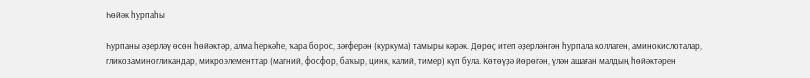Һөйәк һурпаһы

Һурпаны әҙерләү өсөн һөйәктәр, алма һеркәһе, ҡара борос, зәғферән (куркума) тамыры кәрәк. Дөрөҫ итеп әҙерләнгән һурпала коллаген, аминокислоталар, гликозаминогликандар, микроэлементтар (магний, фосфор, баҡыр, цинк, калий, тимер) күп була. Көтөүҙә йөрөгән, үлән ашаған малдың һөйәктәрен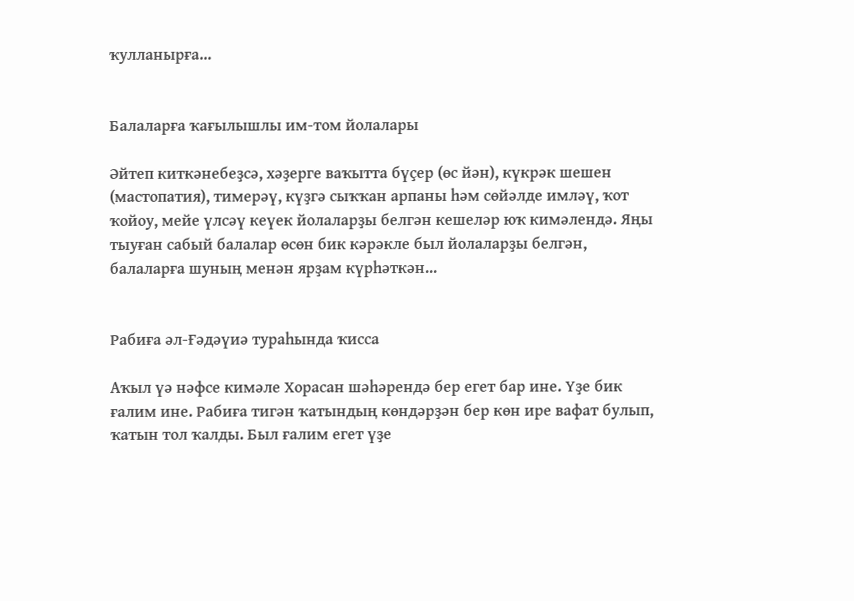ҡулланырға...


Балаларға ҡағылышлы им-том йолалары

Әйтеп киткәнебеҙсә, хәҙерге ваҡытта бүҫер (өс йән), күкрәк шешен (мастопатия), тимерәү, күҙгә сыҡҡан арпаны һәм сөйәлде имләү, ҡот ҡойоу, мейе үлсәү кеүек йолаларҙы белгән кешеләр юҡ кимәлендә. Яңы тыуған сабый балалар өсөн бик кәрәкле был йолаларҙы белгән, балаларға шуның менән ярҙам күрһәткән...


Рабиға әл-Ғәдәүиә тураһында ҡисса

Аҡыл үә нәфсе кимәле Хорасан шәһәрендә бер егет бар ине. Үҙе бик ғалим ине. Рабиға тигән ҡатындың көндәрҙән бер көн ире вафат булып, ҡатын тол ҡалды. Был ғалим егет үҙе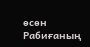өсөн Рабиғаның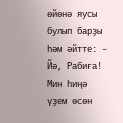өйөнә яусы булып барҙы һәм әйтте: – Йә, Рабиға! Мин һиңә үҙем өсөн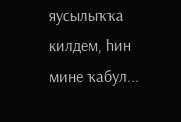яусылыҡҡа килдем, һин мине ҡабул...